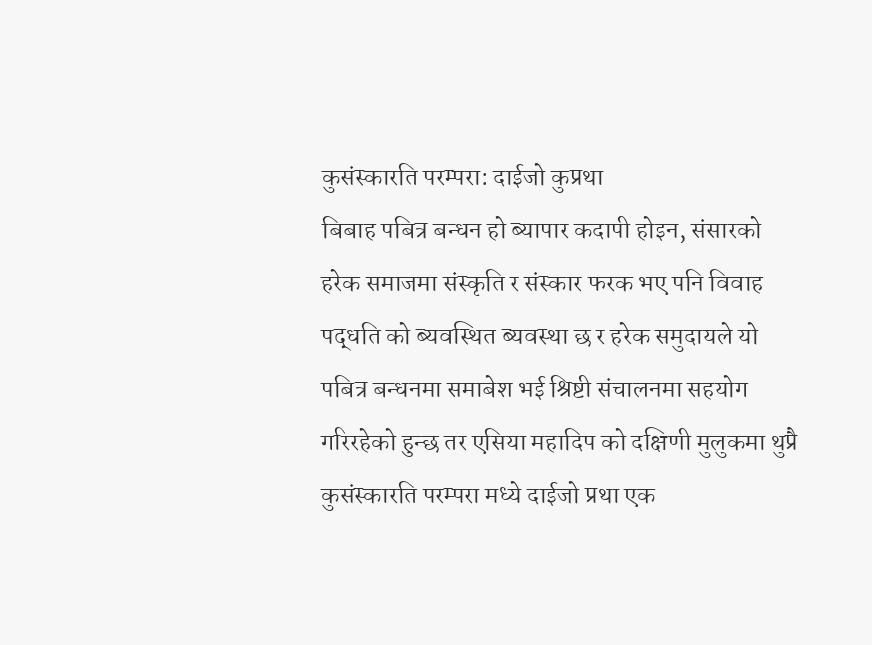कुसंस्कारति परम्परा: दाईजो कुप्रथा
बिबाह पबित्र बन्धन हो ब्यापार कदापी होइन, संसारको हरेक समाजमा संस्कृति र संस्कार फरक भए पनि विवाह पद्धति को ब्यवस्थित ब्यवस्था छ र हरेक समुदायले यो पबित्र बन्धनमा समाबेश भई श्रिष्टी संचालनमा सहयोग गरिरहेको हुन्छ तर एसिया महादिप को दक्षिणी मुलुकमा थुप्रै कुसंस्कारति परम्परा मध्ये दाईजो प्रथा एक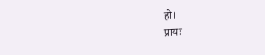हो।
प्रायः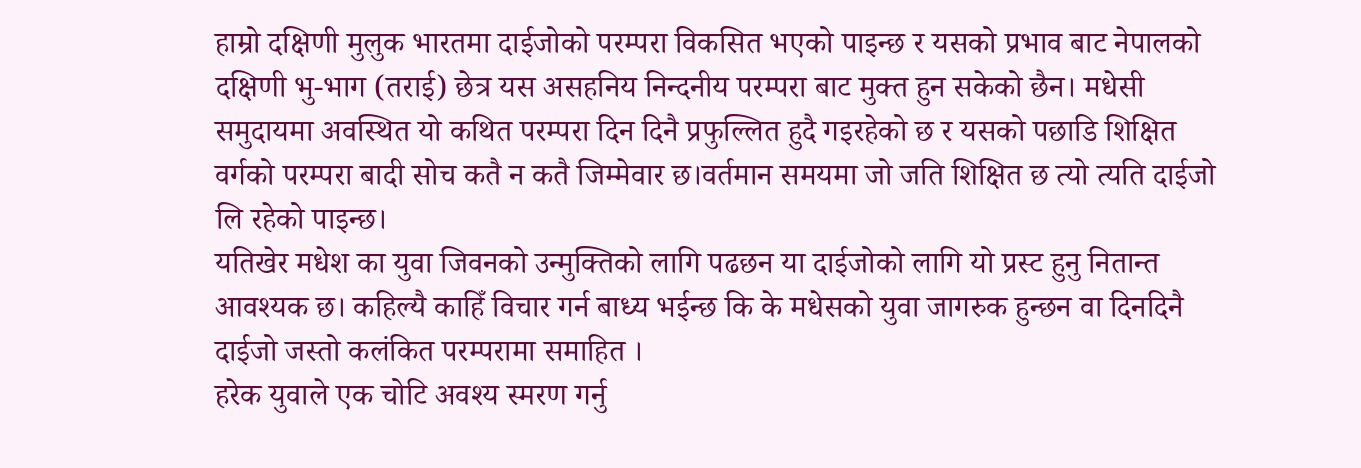हाम्रो दक्षिणी मुलुक भारतमा दाईजोको परम्परा विकसित भएको पाइन्छ र यसको प्रभाव बाट नेपालको दक्षिणी भु-भाग (तराई) छेत्र यस असहनिय निन्दनीय परम्परा बाट मुक्त हुन सकेको छैन। मधेसी समुदायमा अवस्थित यो कथित परम्परा दिन दिनै प्रफुल्लित हुदै गइरहेको छ र यसको पछाडि शिक्षित वर्गको परम्परा बादी सोच कतै न कतै जिम्मेवार छ।वर्तमान समयमा जो जति शिक्षित छ त्यो त्यति दाईजो लि रहेको पाइन्छ।
यतिखेर मधेश का युवा जिवनको उन्मुक्तिको लागि पढछन या दाईजोको लागि यो प्रस्ट हुनु नितान्त आवश्यक छ। कहिल्यै काहिँ विचार गर्न बाध्य भईन्छ कि के मधेसको युवा जागरुक हुन्छन वा दिनदिनै दाईजो जस्तो कलंकित परम्परामा समाहित ।
हरेक युवाले एक चोटि अवश्य स्मरण गर्नु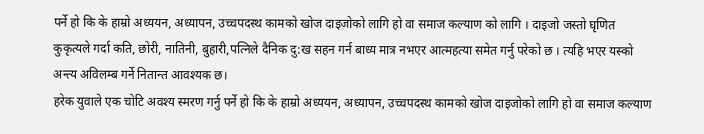पर्ने हो कि के हाम्रो अध्ययन, अध्यापन, उच्चपदस्थ कामको खोज दाइजोको लागि हो वा समाज कल्याण को लागि । दाइजो जस्तो घृणित कुकृत्यले गर्दा कति, छोरी, नातिनी, बुहारी,पत्निले दैनिक दु:ख सहन गर्न बाध्य मात्र नभएर आत्महत्या समेत गर्नु परेको छ । त्यहि भएर यस्को अन्त्य अविलम्ब गर्ने नितान्त आवश्यक छ।
हरेक युवाले एक चोटि अवश्य स्मरण गर्नु पर्ने हो कि के हाम्रो अध्ययन, अध्यापन, उच्चपदस्थ कामको खोज दाइजोको लागि हो वा समाज कल्याण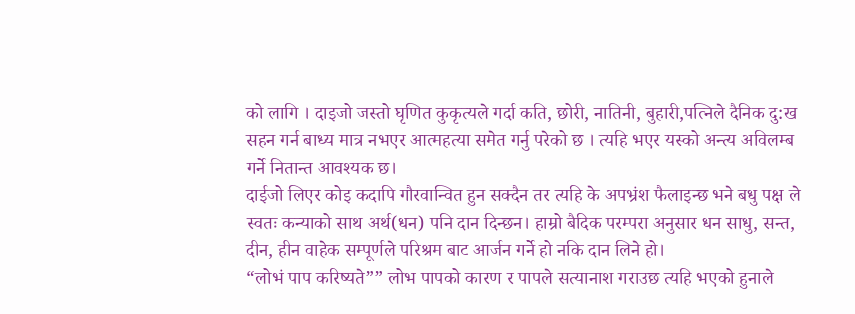को लागि । दाइजो जस्तो घृणित कुकृत्यले गर्दा कति, छोरी, नातिनी, बुहारी,पत्निले दैनिक दु:ख सहन गर्न बाध्य मात्र नभएर आत्महत्या समेत गर्नु परेको छ । त्यहि भएर यस्को अन्त्य अविलम्ब गर्ने नितान्त आवश्यक छ।
दाईजो लिएर कोइ कदापि गौरवान्वित हुन सक्दैन तर त्यहि के अपभ्रंश फैलाइन्छ भने बधु पक्ष ले स्वतः कन्याको साथ अर्थ(धन) पनि दान दिन्छन। हाम्रो बैदिक परम्परा अनुसार धन साधु, सन्त, दीन, हीन वाहेक सम्पूर्णले परिश्रम बाट आर्जन गर्ने हो नकि दान लिने हो।
“लोभं पाप करिष्यते”” लोभ पापको कारण र पापले सत्यानाश गराउछ त्यहि भएको हुनाले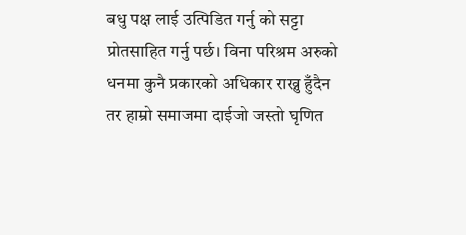बधु पक्ष लाई उत्पिडित गर्नु को सट्टा प्रोतसाहित गर्नु पर्छ। विना परिश्रम अरुको धनमा कुनै प्रकारको अधिकार राख्नु हुँदैन तर हाम्रो समाजमा दाईजो जस्तो घृणित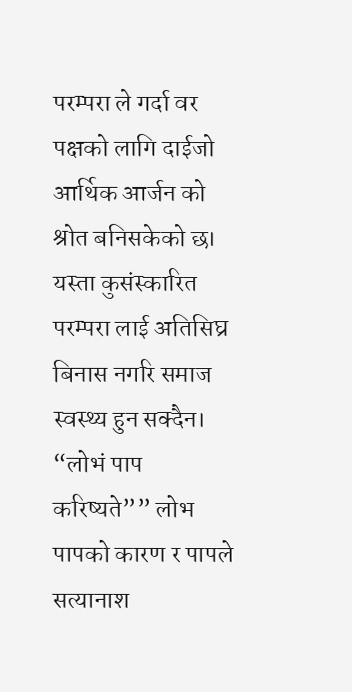परम्परा ले गर्दा वर पक्षको लागि दाईजो आर्थिक आर्जन को श्रोत बनिसकेको छ। यस्ता कुसंस्कारित परम्परा लाई अतिसिघ्र बिनास नगरि समाज स्वस्थ्य हुन सक्दैन।
“लोभं पाप करिष्यते”” लोभ पापको कारण र पापले सत्यानाश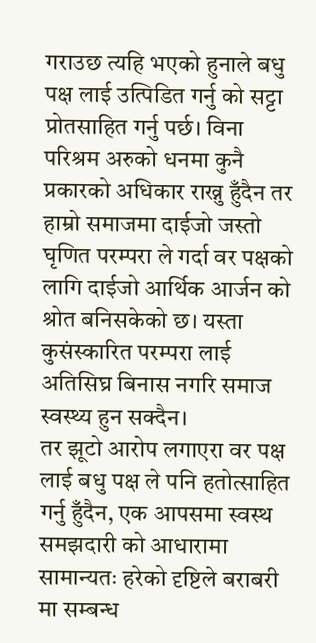गराउछ त्यहि भएको हुनाले बधु पक्ष लाई उत्पिडित गर्नु को सट्टा प्रोतसाहित गर्नु पर्छ। विना परिश्रम अरुको धनमा कुनै प्रकारको अधिकार राख्नु हुँदैन तर हाम्रो समाजमा दाईजो जस्तो घृणित परम्परा ले गर्दा वर पक्षको लागि दाईजो आर्थिक आर्जन को श्रोत बनिसकेको छ। यस्ता कुसंस्कारित परम्परा लाई अतिसिघ्र बिनास नगरि समाज स्वस्थ्य हुन सक्दैन।
तर झूटो आरोप लगाएरा वर पक्ष लाई बधु पक्ष ले पनि हतोत्साहित गर्नु हुँदैन, एक आपसमा स्वस्थ समझदारी को आधारामा सामान्यतः हरेको दृष्टिले बराबरी मा सम्बन्ध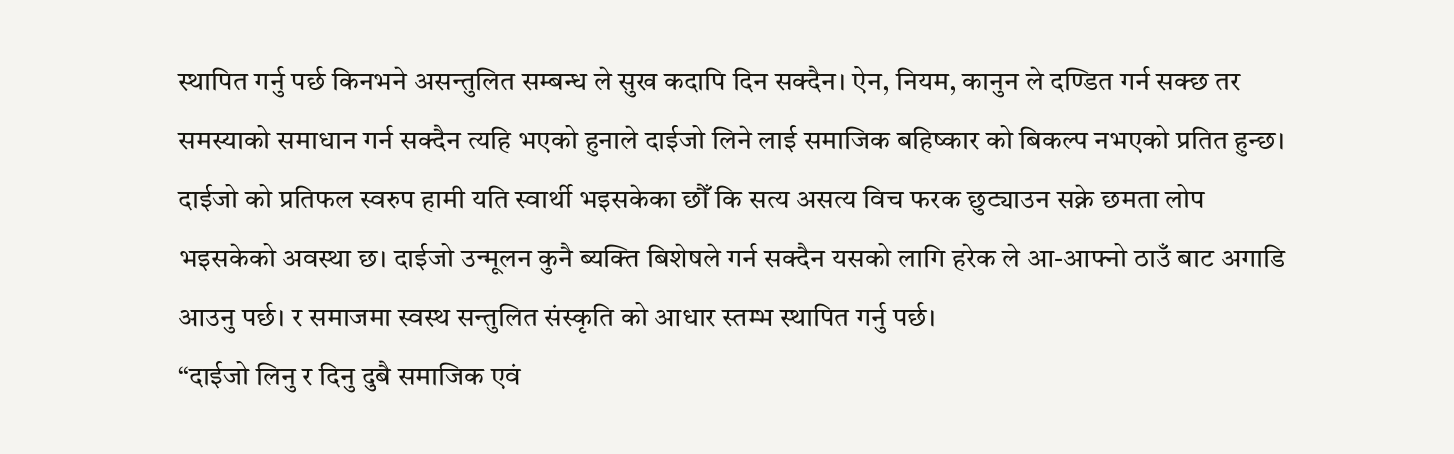स्थापित गर्नु पर्छ किनभने असन्तुलित सम्बन्ध ले सुख कदापि दिन सक्दैन। ऐन, नियम, कानुन ले दण्डित गर्न सक्छ तर समस्याको समाधान गर्न सक्दैन त्यहि भएको हुनाले दाईजो लिने लाई समाजिक बहिष्कार को बिकल्प नभएको प्रतित हुन्छ।
दाईजो को प्रतिफल स्वरुप हामी यति स्वार्थी भइसकेका छौँ कि सत्य असत्य विच फरक छुट्याउन सक्ने छमता लोप भइसकेको अवस्था छ। दाईजो उन्मूलन कुनै ब्यक्ति बिशेषले गर्न सक्दैन यसको लागि हरेक ले आ-आफ्नो ठाउँ बाट अगाडि आउनु पर्छ। र समाजमा स्वस्थ सन्तुलित संस्कृति को आधार स्तम्भ स्थापित गर्नु पर्छ।
“दाईजो लिनु र दिनु दुबै समाजिक एवं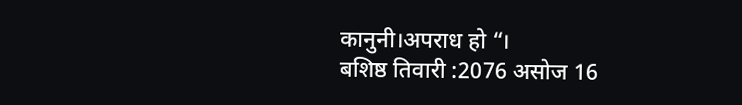कानुनी।अपराध हो “।
बशिष्ठ तिवारी :2076 असोज 16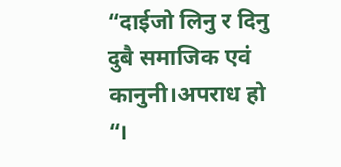“दाईजो लिनु र दिनु दुबै समाजिक एवं कानुनी।अपराध हो “।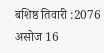बशिष्ठ तिवारी :2076 असोज 16